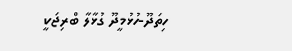ހިތަދޫ-ހުޅުމީދޫ ގުޅާލާ ބްރިޖަކީ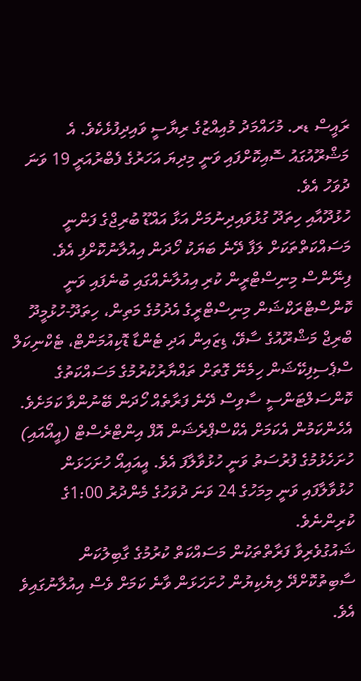ރައީސް ޑރ. މުހައްމަދު މުއިއްޒުގެ ރިޔާސީ ވައިދިފުޅެކެވެ. އެ މަޝްރޫއުގައު ސޮއިކޮށްފައި ވަނީ މިދިޔަ އަހަރުގެ ފެބްރުއަރީ 19 ވަނަ ދުވަހު އެވެ.
ހުޅުދޫއާއި ހިތަދޫ ގުޅުވައިދިނުމަށް އަޅާ އައްޑޫ ބުރިޖްގެ ފަންނީ މަސައްކަތްތަކަށް ލަފާ ދޭނެ ބަޔަކު ހޯދަން އިއުލާނުކޮށްފި އެވެ.
ފިނޭންސް މިނިސްޓްރީން ކުރި އިއުލާނެއްގައި ބުނެފައި ވަނީ ކޮންސްޓްރަކްޝަން މިނިސްޓްރީގެ އެދުމުގެ މަތިން، ހިތަދޫ-ހުޅުމީދޫ ބްރިޖް މަޝްރޫއުގެ ސާވޭ، ޑިޒައިން އަދި ޓެންޑާ ޑޮކިއުމަންޓް، ޓެކްނިކަލް ސްޕެސިފިކޭޝަން ހިމެނޭ ގޮތަށް ތައްޔާރުކުރުމުގެ މަސައްކަތުގެ ކޮންސަލްޓަންސީ ސާވިސް ދޭނެ ފަރާތެއް ހޯދަން ބޭނުންވާ ކަމަށެވެ.
އެހެންކަމުން އެކަމަށް އެކްސްޕްރެޝަން އޮފް އިންޓްރެސްޓް (އީއޯއައި) ހުށަހެޅުމުގެ ފުރުސަތު ވަނީ ހުޅުވާލާފަ އެވެ. އީއައިއޯ ހުށަހަޅަން ހުޅުވާލާފައި ވަނީ މިމަހުގެ 24 ވަނަ ދުވަހުގެ މެންދުރު 1:00ގެ ކުރިންނެވެ.
ޝައުގުވެރިވާ ފަރާތްތަކުން މަސައްކަތް ކުރުމުގެ ގާބިލުކަން ސާބިތުކޮށްދޭ ލިޔެކިޔުން ހުށަހަޅަން ވާނެ ކަމަށް ވެސް އިއުލާނުގައިވެ އެވެ.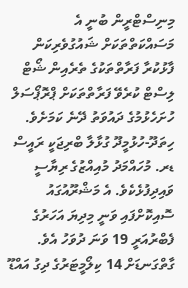މިނިސްޓްރީން ބުނީ އެ މަސައްކަތްތަކަށް ޝައުގުވެރިކަން ފާޅުކުރާ ފަރާތްތަކުގެ ތެރެއިން ޝޯޓް ލިސްޓް ކުރެވޭ ފަރާތްތަކަށް ޕްރޮޕޯސަލް ހުށަހެޅުމުގެ ދައުވަތު ދޭނެ ކަމަށެވެ.
ހިތަދޫ-ހުޅުމީދޫ ގުޅާލާ ބްރިޖަކީ ރައީސް ޑރ. މުހައްމަދު މުއިއްޒުގެ ރިޔާސީ ވައިދިފުޅެކެވެ. އެ މަޝްރޫއުގައު ސޮއިކޮށްފައި ވަނީ މިދިޔަ އަހަރުގެ ފެބްރުއަރީ 19 ވަނަ ދުވަހު އެވެ.
ގާތްގަނޑަށް 14 ކިލޯމީޓަރުގެ ދިގު އައްޑޫ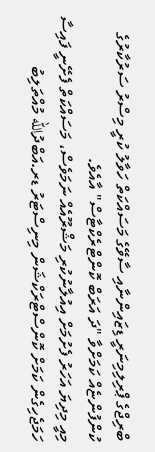ބްރިޖްގެ ޕްރިލިމިނަރީ ޑިޒައިންނާއި ސާވޭގެ މަސައްކަތް ހަވާލު ކުރީ މިސްރު ސަރުކާރުގެ ކުންފުންޏެއް ކަމަށްވާ "ދަ އަރަބް ކޮންޓްރެކްޓާސް" އާއެވެ.
މިއީ މިދިޔަ އަހަރު ފެށުމަށް އިއުލާނުކުރި މަޝްރޫއެއް ނަމަވެސް، މަސައްކަތް ފެށޭނީ ފައިސާ ހަމަޖެހިގެން ކަމަށް ކޮންސްޓްރަކްޝަން މިނިސްޓަރު ޑރ.އަބްދުالله މުއްތަލިބު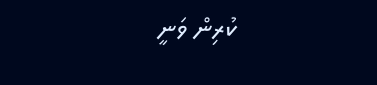ކުރިން ވަނީ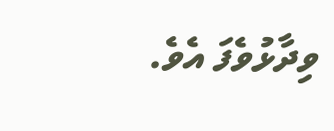ވިދާޅުވެފަ އެވެ.